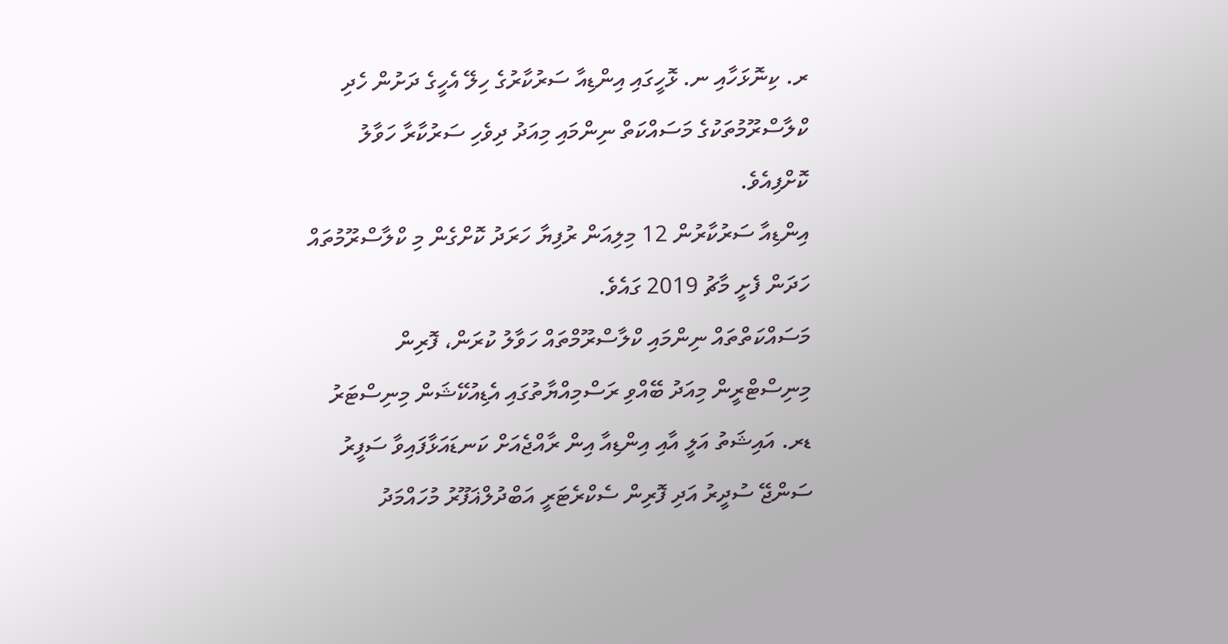ރ. ކިނޮޅަހާއި ނ. ޅޮހީގައި އިންޑިއާ ސަރުކާރުގެ ހިލޭ އެހީގެ ދަށުން ހެދި ކްލާސްރޫމުތަކުގެ މަސައްކަތް ނިންމައި މިއަދު ދިވެހި ސަރުކާރާ ހަވާލު ކޮށްފިއެވެ.
އިންޑިއާ ސަރުކާރުން 12 މިލިއަން ރުފިޔާ ހަރަދު ކޮށްގެން މި ކްލާސްރޫމުތައް ހަދަން ފެށީ މާޗު 2019 ގައެވެ.
މަސައްކަތްތައް ނިންމައި ކްލާސްރޫމްތައް ހަވާލު ކުރަން، ފޮރިން މިނިސްޓްރީން މިއަދު ބޭއްވި ރަސްމިއްޔާތުގައި އެޑިއުކޭޝަން މިނިސްޓަރު ޑރ. އައިޝަތު އަލީ އާއި އިންޑިއާ އިން ރާއްޖެއަށް ކަނޑައަޅާފައިވާ ސަފީރު ސަންޖޭ ސުދީރު އަދި ފޮރިން ސެކްރެޓަރީ އަބްދުލްޣަފޫރު މުހައްމަދު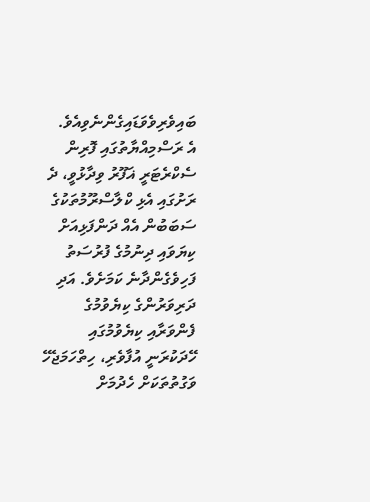ބައިވެރިވެވަޑައިގެންނެވިއެވެ.
އެ ރަސްމިއްޔާތުގައި ފޮރިން ސެކްރެޓަރީ ޣަފޫރު ވިދާޅުވީ، ދެ ރަށުގައި އެޅި ކްލާސްރޫމުތަކުގެ ސަބަބުން އެއް ދަންފަޅިއަށް ކިޔަވައި ދިނުމުގެ ފުރުސަތު ފަހިވެގެންދާނެ ކަމަށެވެ. އަދި ދަރިވަރުންގެ ކިޔެވުމުގެ ފެންވަރާއި ކިޔެވުމުގައި ހޭދަކުރަނީ އުފާވެރި، ހިތްހަމަޖެހޭ ވަގުތުތަކަށް ހެދުމަށް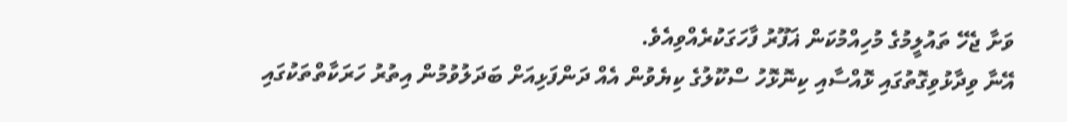ވަށާ ޖެހޭ ތައުލީމުގެ މުހިއްމުކަން ޣަފޫރު ފާހަގަކުރެއްވިއެވެ.
އޭނާ ވިދާޅުވިގޮތުގައި ޅޮއްސާއި ކިނޮޅޮހު ސްކޫލުގެ ކިޔެވުން އެއް ދަންފަޅިއަށް ބަދަލުވުމުން އިތުރު ހަރަކާތްތަކުގައި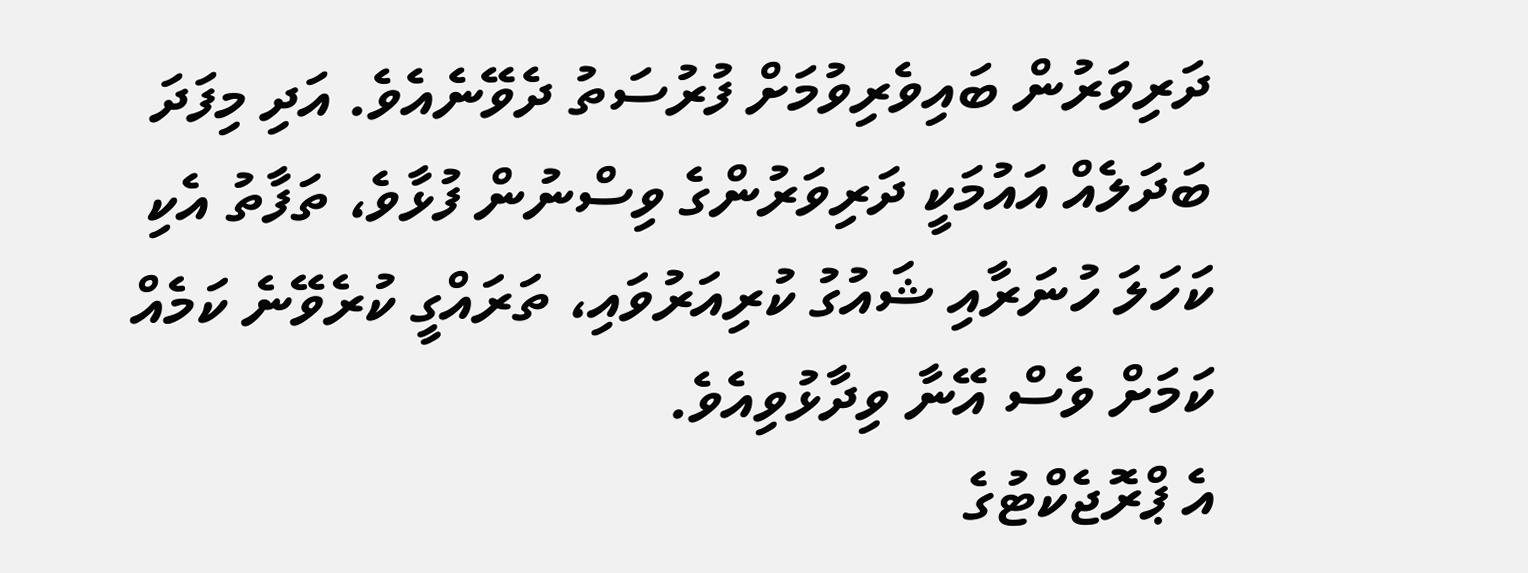ދަރިވަރުން ބައިވެރިވުމަށް ފުރުސަތު ދެވޭނެއެވެ. އަދި މިފަދަ ބަދަލެއް އައުމަކީ ދަރިވަރުންގެ ވިސްނުން ފުޅާވެ، ތަފާތު އެކި ކަހަލަ ހުނަރާއި ޝައުގު ކުރިއަރުވައި، ތަރައްގީ ކުރެވޭނެ ކަމެއް ކަމަށް ވެސް އޭނާ ވިދާޅުވިއެވެ.
އެ ޕްރޮޖެކްޓުގެ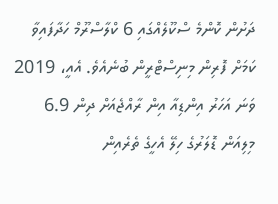ދަށުން ކޮންމެ ސްކޫލެއްގައި 6 ކްލާސްރޫމް ހަދާފައިވާ ކަމަށް ފޮރިން މިނިސްޓްރީން ބުނެއެވެ. އެއީ، 2019 ވަނަ އަހަރު އިންޑިއާ އިން ރާއްޖެއަށް ދިން 6.9 މިލިއަން ޑޮލަރުގެ ހިލޭ އެހީގެ ތެރެއިން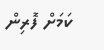ކަމަށް ފޮރިން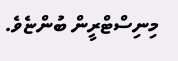މިނިސްޓްރީން ބުންޏެވެ.